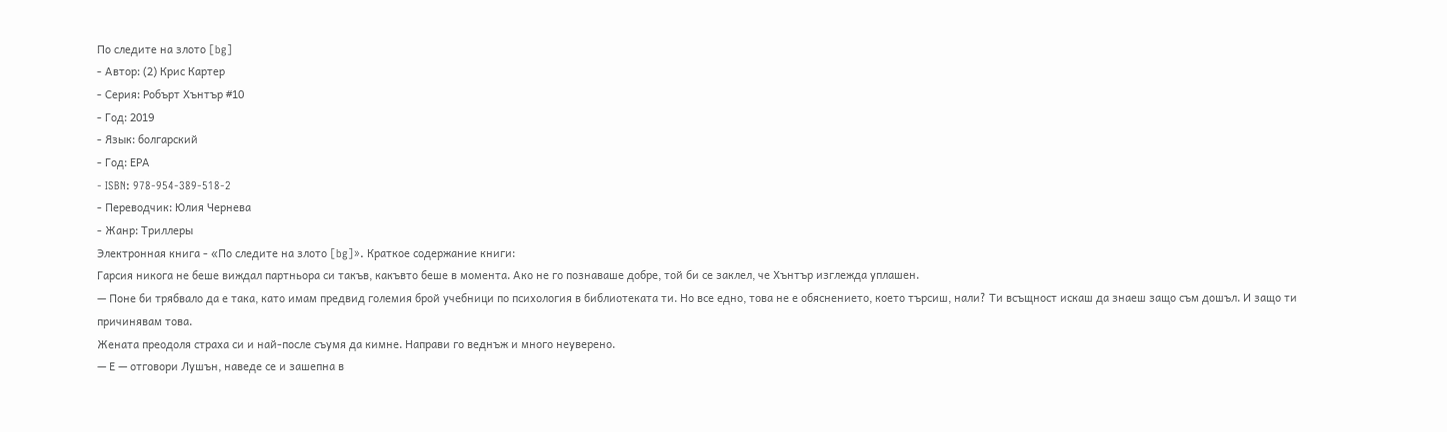По следите на злото [bg]
- Автор: (2) Крис Картер
- Серия: Робърт Хънтър #10
- Год: 2019
- Язык: болгарский
- Год: ЕРА
- ISBN: 978-954-389-518-2
- Переводчик: Юлия Чернева
- Жанр: Триллеры
Электронная книга - «По следите на злото [bg]». Краткое содержание книги:
Гарсия никога не беше виждал партньора си такъв, какъвто беше в момента. Ако не го познаваше добре, той би се заклел, че Хънтър изглежда уплашен.
— Поне би трябвало да е така, като имам предвид големия брой учебници по психология в библиотеката ти. Но все едно, това не е обяснението, което търсиш, нали? Ти всъщност искаш да знаеш защо съм дошъл. И защо ти причинявам това.
Жената преодоля страха си и най-после съумя да кимне. Направи го веднъж и много неуверено.
— Е — отговори Лушън, наведе се и зашепна в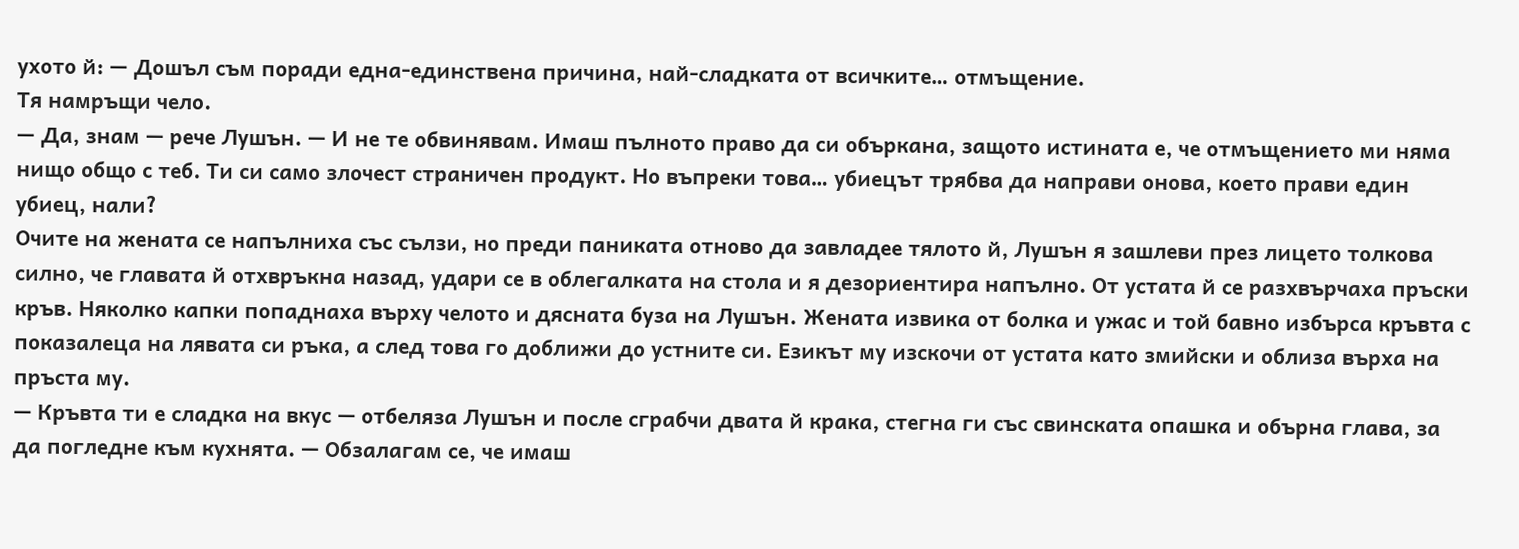ухото й: — Дошъл съм поради една-единствена причина, най-сладката от всичките… отмъщение.
Тя намръщи чело.
— Да, знам — рече Лушън. — И не те обвинявам. Имаш пълното право да си объркана, защото истината е, че отмъщението ми няма нищо общо с теб. Ти си само злочест страничен продукт. Но въпреки това… убиецът трябва да направи онова, което прави един убиец, нали?
Очите на жената се напълниха със сълзи, но преди паниката отново да завладее тялото й, Лушън я зашлеви през лицето толкова силно, че главата й отхвръкна назад, удари се в облегалката на стола и я дезориентира напълно. От устата й се разхвърчаха пръски кръв. Няколко капки попаднаха върху челото и дясната буза на Лушън. Жената извика от болка и ужас и той бавно избърса кръвта с показалеца на лявата си ръка, а след това го доближи до устните си. Езикът му изскочи от устата като змийски и облиза върха на пръста му.
— Кръвта ти е сладка на вкус — отбеляза Лушън и после сграбчи двата й крака, стегна ги със свинската опашка и обърна глава, за да погледне към кухнята. — Обзалагам се, че имаш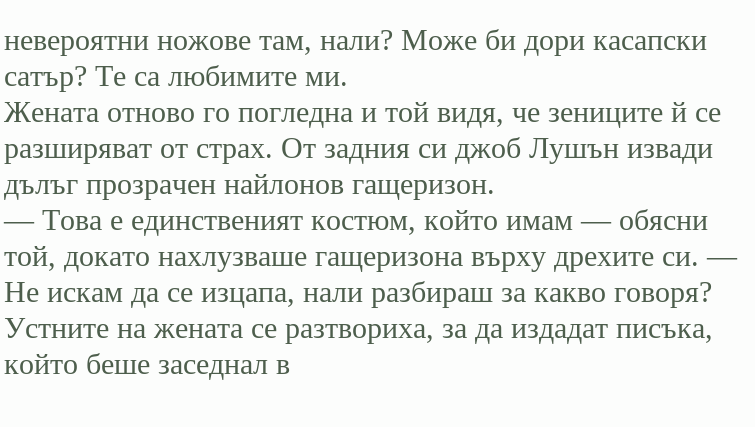невероятни ножове там, нали? Може би дори касапски сатър? Те са любимите ми.
Жената отново го погледна и той видя, че зениците й се разширяват от страх. От задния си джоб Лушън извади дълъг прозрачен найлонов гащеризон.
— Това е единственият костюм, който имам — обясни той, докато нахлузваше гащеризона върху дрехите си. — Не искам да се изцапа, нали разбираш за какво говоря?
Устните на жената се разтвориха, за да издадат писъка, който беше заседнал в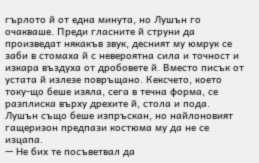гърлото й от една минута, но Лушън го очакваше. Преди гласните й струни да произведат някакъв звук, десният му юмрук се заби в стомаха й с невероятна сила и точност и изкара въздуха от дробовете й. Вместо писък от устата й излезе повръщано. Кексчето, което току-що беше изяла, сега в течна форма, се разплиска върху дрехите й, стола и пода. Лушън също беше изпръскан, но найлоновият гащеризон предпази костюма му да не се изцапа.
— Не бих те посъветвал да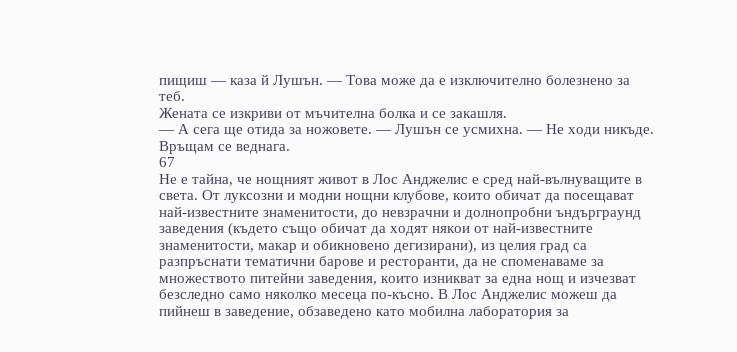пищиш — каза й Лушън. — Това може да е изключително болезнено за теб.
Жената се изкриви от мъчителна болка и се закашля.
— А сега ще отида за ножовете. — Лушън се усмихна. — Не ходи никъде. Връщам се веднага.
67
Не е тайна, че нощният живот в Лос Анджелис е сред най-вълнуващите в света. От луксозни и модни нощни клубове, които обичат да посещават най-известните знаменитости, до невзрачни и долнопробни ъндърграунд заведения (където също обичат да ходят някои от най-известните знаменитости, макар и обикновено дегизирани), из целия град са разпръснати тематични барове и ресторанти, да не споменаваме за множеството питейни заведения, които изникват за една нощ и изчезват безследно само няколко месеца по-късно. В Лос Анджелис можеш да пийнеш в заведение, обзаведено като мобилна лаборатория за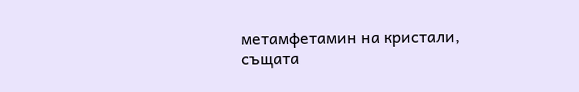метамфетамин на кристали, същата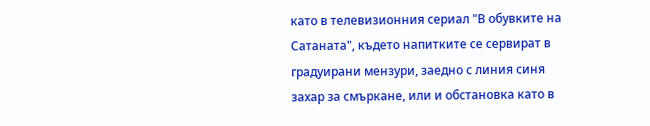като в телевизионния сериал "В обувките на Сатаната", където напитките се сервират в градуирани мензури, заедно с линия синя захар за смъркане, или и обстановка като в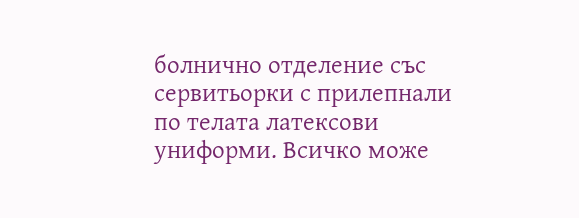болнично отделение със сервитьорки с прилепнали по телата латексови униформи. Всичко може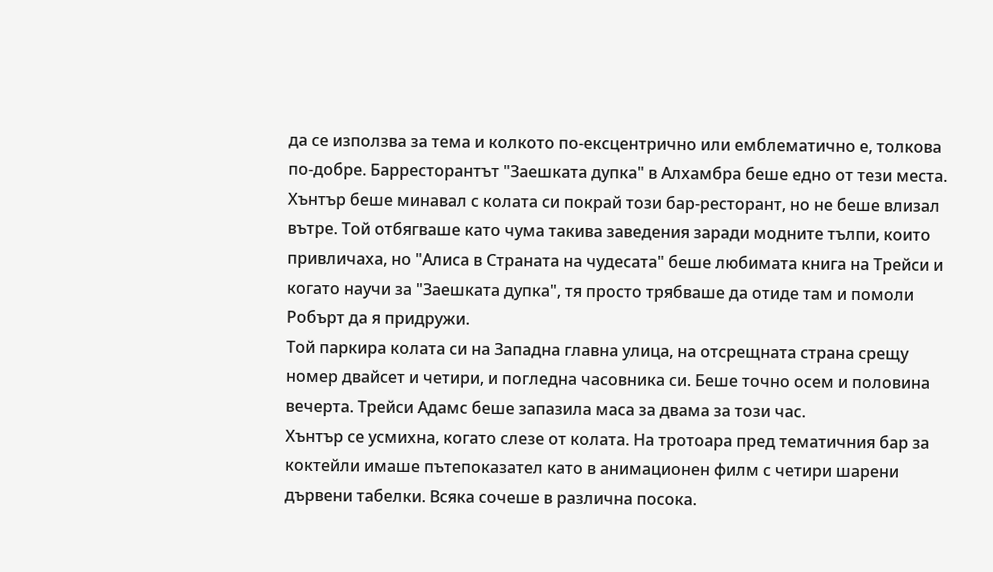да се използва за тема и колкото по-ексцентрично или емблематично е, толкова по-добре. Барресторантът "Заешката дупка" в Алхамбра беше едно от тези места.
Хънтър беше минавал с колата си покрай този бар-ресторант, но не беше влизал вътре. Той отбягваше като чума такива заведения заради модните тълпи, които привличаха, но "Алиса в Страната на чудесата" беше любимата книга на Трейси и когато научи за "Заешката дупка", тя просто трябваше да отиде там и помоли Робърт да я придружи.
Той паркира колата си на Западна главна улица, на отсрещната страна срещу номер двайсет и четири, и погледна часовника си. Беше точно осем и половина вечерта. Трейси Адамс беше запазила маса за двама за този час.
Хънтър се усмихна, когато слезе от колата. На тротоара пред тематичния бар за коктейли имаше пътепоказател като в анимационен филм с четири шарени дървени табелки. Всяка сочеше в различна посока.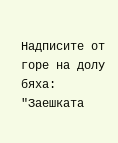Надписите от горе на долу бяха: "Заешката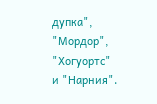дупка", "Мордор", "Хогуортс" и "Нарния".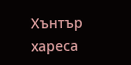Хънтър хареса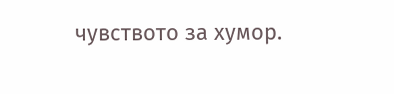чувството за хумор.